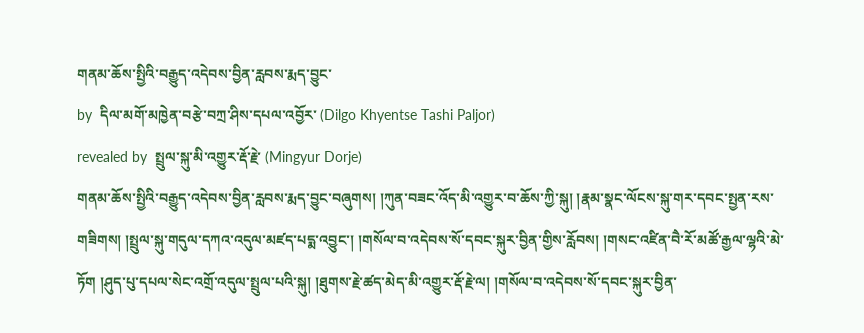གནམ་ཆོས་སྤྱིའི་བརྒྱུད་འདེབས་བྱིན་རླབས་རྨད་བྱུང་
by  དིལ་མགོ་མཁྱེན་བརྩེ་བཀྲ་ཤིས་དཔལ་འབྱོར་ (Dilgo Khyentse Tashi Paljor)
revealed by  སྤྲུལ་སྐུ་མི་འགྱུར་རྡོ་རྗེ་ (Mingyur Dorje)
གནམ་ཆོས་སྤྱིའི་བརྒྱུད་འདེབས་བྱིན་རླབས་རྨད་བྱུང་བཞུགས། །ཀུན་བཟང་འོད་མི་འགྱུར་བ་ཆོས་ཀྱི་སྐུ། །རྣམ་སྣང་ལོངས་སྐུ་གར་དབང་སྤྱན་རས་གཟིགས། །སྤྲུལ་སྐུ་གདུལ་དཀའ་འདུལ་མཛད་པདྨ་འབྱུང་། །གསོལ་བ་འདེབས་སོ་དབང་སྐུར་བྱིན་གྱིས་རློབས། །གསང་འཛིན་བཻ་རོ་མཚོ་རྒྱལ་ལྷའི་མེ་ཏོག །ཤུད་པུ་དཔལ་སེང་འགྲོ་འདུལ་སྤྲུལ་པའི་སྐུ། །ཐུགས་རྗེ་ཚད་མེད་མི་འགྱུར་རྡོ་རྗེ་ལ། །གསོལ་བ་འདེབས་སོ་དབང་སྐུར་བྱིན་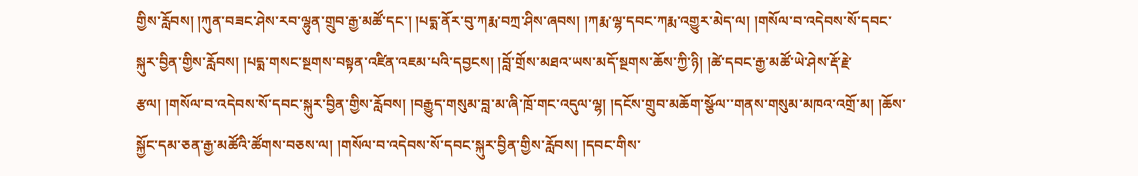གྱིས་རློབས། །ཀུན་བཟང་ཤེས་རབ་ལྷུན་གྲུབ་རྒྱ་མཚོ་དང་། །པདྨ་ནོར་བུ་ཀརྨ་བཀྲ་ཤིས་ཞབས། །ཀརྨ་ལྷ་དབང་ཀརྨ་འགྱུར་མེད་ལ། །གསོལ་བ་འདེབས་སོ་དབང་སྐུར་བྱིན་གྱིས་རློབས། །པདྨ་གསང་སྔགས་བསྟན་འཛིན་འཇམ་པའི་དབྱངས། །བློ་གྲོས་མཐའ་ཡས་མདོ་སྔགས་ཆོས་ཀྱི་ཉི། །ཚེ་དབང་རྒྱ་མཚོ་ཡེ་ཤེས་རྡོ་རྗེ་རྩལ། །གསོལ་བ་འདེབས་སོ་དབང་སྐུར་བྱིན་གྱིས་རློབས། །བརྒྱུད་གསུམ་བླ་མ་ཞི་ཁྲོ་གང་འདུལ་ལྷ། །དངོས་གྲུབ་མཆོག་སྩོལ་་གནས་གསུམ་མཁའ་འགྲོ་མ། །ཆོས་སྐྱོང་དམ་ཅན་རྒྱ་མཚོའི་ཚོགས་བཅས་ལ། །གསོལ་བ་འདེབས་སོ་དབང་སྐུར་བྱིན་གྱིས་རློབས། །དབང་གིས་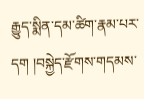རྒྱུད་སྨིན་དམ་ཚིག་རྣམ་པར་དག །བསྐྱེད་རྫོགས་གདམས་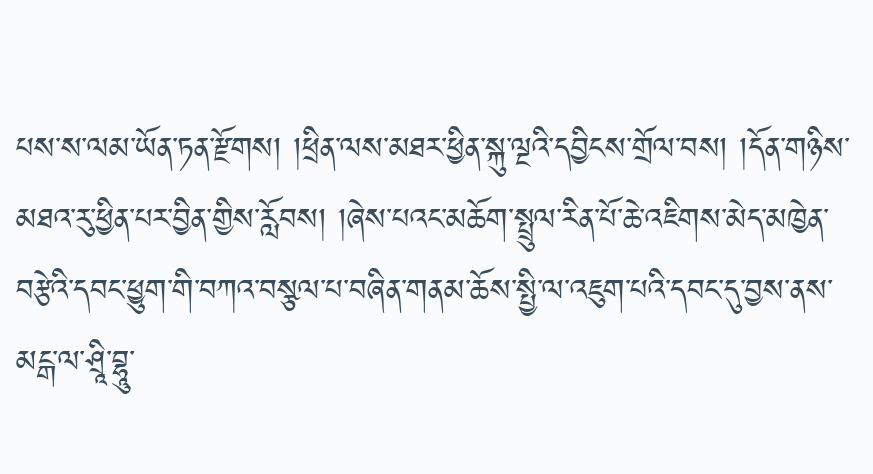པས་ས་ལམ་ཡོན་ཏན་རྫོགས། །ཕྲིན་ལས་མཐར་ཕྱིན་སྐུ་ལྔའི་དབྱིངས་གྲོལ་བས། །དོན་གཉིས་མཐའ་རུ་ཕྱིན་པར་བྱིན་གྱིས་རློབས། །ཞེས་པའང་མཆོག་སྤྲུལ་རིན་པོ་ཆེ་འཇིགས་མེད་མཁྱེན་བརྩེའི་དབང་ཕྱུག་གི་བཀའ་བསྩལ་པ་བཞིན་གནམ་ཆོས་སྤྱི་ལ་འཇུག་པའི་དབང་དུ་བྱས་ནས་མངྒ་ལ་ཤྲཱི་བྷཱུ་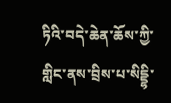ཏིའི་བདེ་ཆེན་ཆོས་ཀྱི་གླིང་ནས་བྲིས་པ་སིདྡྷི་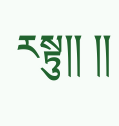རསྟུ།། །།